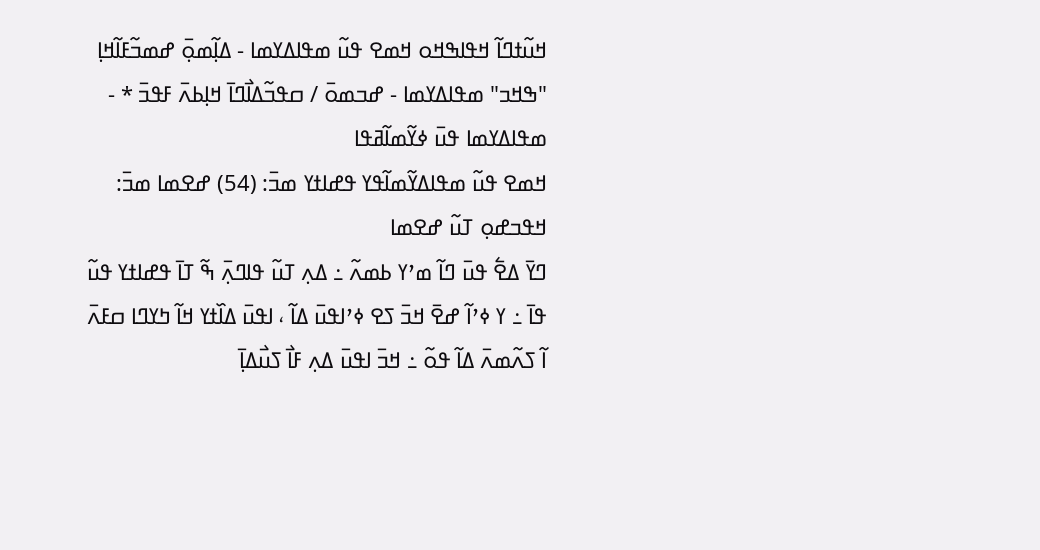ߞߎ߬ߙߣߊ߬ ߞߟߊߒߞߋ ߞߘߐ ߟߎ߬ ߘߟߊߡߌߘߊ - ߡߊ߲߬ߘߋ߲߫ ߝߘߏ߬ߓߊ߬ߞߊ߲ "ߒߞߏ" ߘߟߊߡߌߘߊ - ߝߏߘߋ߫ / ߛߟߏ߬ߡߊ߯ߣߊ߫ ߞߊ߲ߕߍ߫ ߓߟߏ߫ * - ߘߟߊߡߌߘߊ ߟߎ߫ ߦߌ߬ߘߊ߬ߥߟߊ
ߞߘߐ ߟߎ߬ ߘߟߊߡߌ߬ߘߊ߬ߟߌ ߟߝߊߙߌ ߘߏ߫: (54) ߝߐߘߊ ߘߏ߫: ߞߟߏߝߋ߲ ߠߎ߬ ߝߐߘߊ
ߣߌ߫ ߡߐ߱ ߟߎ߫ ߣߊ߬ ߘߴߌ ߕߘߍ߬ ߸ ߡߍ߲ ߠߎ߬ ߟߊߣߍ߲߫ ߒ߬ ߠߊ߫ ߟߝߊߙߌ ߟߎ߬ ߟߊ߫ ߸ ߌ ߦߴߊ߬ ߝߐ߫ ߞߏ߫ ߖߐ ߦߴߊߟߎ߫ ߡߊ߬ ، ߊߟߎ߫ ߡߊ߰ߙߌ ߞߊ߬ ߤߌߣߊ ߛߓߍ߫ ߊ߬ ߖߍ߬ߘߍ߫ ߡߊ߬ ߟߋ߬ ߸ ߞߏ߫ ߊߟߎ߫ ߡߍ߲ ߓߊ߯ ߖߎ߯ߡߊ߲߫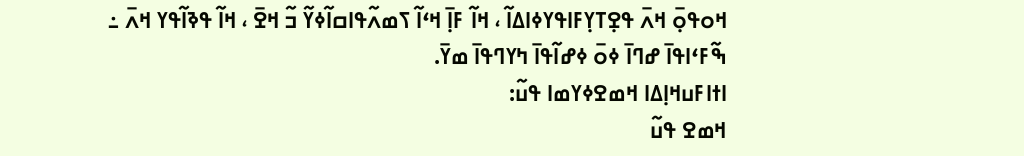ߞߋߟߋ߲߫ ߞߍ߫ ߟߐ߲ߠߌ߲ߓߊߟߌߦߊߡߊ߬ ، ߞߊ߬ ߓߊ߲߫ ߞߵߊ߬ ߖߘߍ߬ߟߊߛߊ߬ߦߌ߬ ߏ߬ ߞߐ߫ ، ߞߊ߬ ߟߢߊ߬ߟߌ ߞߍ߫ ߸ ߒ߬ߓߵߊߟߊ߫ ߝߣߊ߫ ߦߋ߫ ߦߝߊ߬ߟߊ߫ ߤߌߣߟߊ߫ ߘߌ߫.
ߊߙߊߓߎߞߊ߲ߡߊ ߞߘߐߦߌߘߊ ߟߎ߬:
ߞߘߐ ߟߎ߬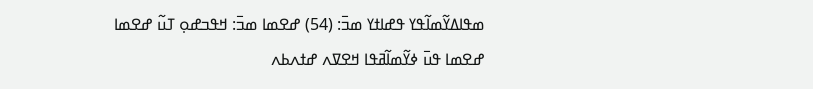ߘߟߊߡߌ߬ߘߊ߬ߟߌ ߟߝߊߙߌ ߘߏ߫: (54) ߝߐߘߊ ߘߏ߫: ߞߟߏߝߋ߲ ߠߎ߬ ߝߐߘߊ
ߝߐߘߊ ߟߎ߫ ߦߌ߬ߘߊ߬ߥߟߊ ߞߐߜߍ ߝߙߍߕߍ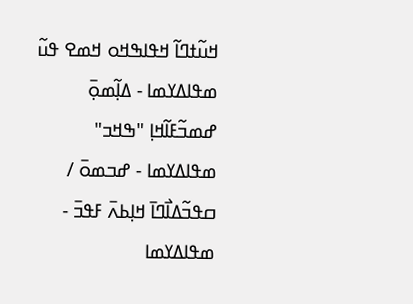ߞߎ߬ߙߣߊ߬ ߞߟߊߒߞߋ ߞߘߐ ߟߎ߬ ߘߟߊߡߌߘߊ - ߡߊ߲߬ߘߋ߲߫ ߝߘߏ߬ߓߊ߬ߞߊ߲ "ߒߞߏ" ߘߟߊߡߌߘߊ - ߝߏߘߋ߫ / ߛߟߏ߬ߡߊ߯ߣߊ߫ ߞߊ߲ߕߍ߫ ߓߟߏ߫ - ߘߟߊߡߌߘߊ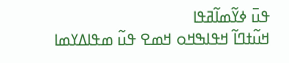ߟߎ߫ ߦߌ߬ߘߊ߬ߥߟߊ
ߞߎ߬ߙߣߊ߬ ߞߟߊߒߞߋ ߞߘߐ ߟߎ߬ ߘߟߊߡߌߘߊ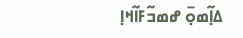ߡߊ߲߬ߘߋ߲߫ ߝߘߏ߬ߓߊ߬ߞߊ߲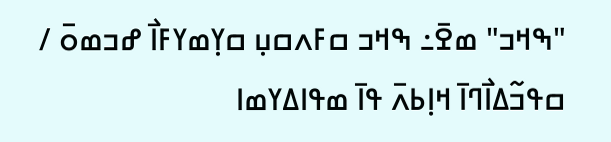"ߒߞߏ" ߘߐ߫߸ ߒߞߏ ߛߓߍߛߎ߲ ߛߌ߲ߘߌߓߊ߯ ߝߏߘߋ߫ / ߛߟߏ߬ߡߊ߯ߣߊ߫ ߞߊ߲ߕߍ߫ ߟߊ߫ ߘߟߊߡߌߘߊ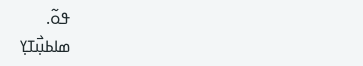ߟߋ߬.
ߘߊߕߎ߲߯ߠߌ߲